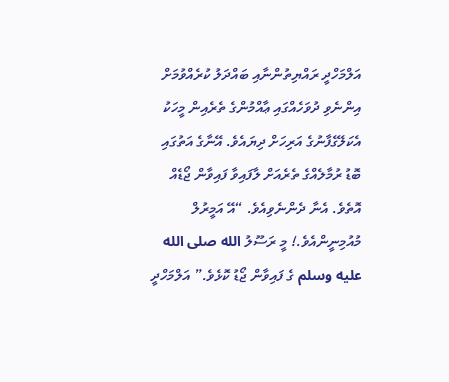އަލްމަހްދީ ރައްޔިތުންނާއި ބައްދަލު ކުރެއްވުމަށް އިންނެވި ދުވަހެއްގައި ޢާއްމުންގެ ތެރެއިން މީހަކު އެކަލޭގެފާނުގެ އަރިހަށް ދިޔައެވެ. އޭނާގެ އަތުގައި ބޮޑު ރުމާލެއްގެ ތެރެއަށް ލާފައިވާ ފައިވާން ޖޯޑެއް އޮތެވެ. އެނާ ދެންނެވިއެވެ. “އޭ އަމީރުލް މުއުމިނީންއެވެ.! މީ ރަސޫލު الله صلى الله عليه وسلم ގެ ފައިވާން ޖޯޑު ކޮޅެވެ.” އަލްމަހްދީ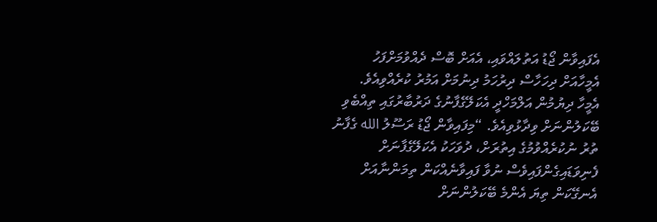އެފައިވާން ޖޯޑު އަތުލައްވައި، އެއަށް ބޮސް ދެއްވުމަށްފަހު އެމީހާއަށް ދިހަހާސް ދިރުހަމު ދިނުމަށް އަމުރު ކުރެއްވިއެވެ.
އެމީހާ ދިޔުމުން އަލްމަހްދީ އެކަލޭގެފާނުގެ ދަރުބާރުގައި ތިއްބެވި ބޭކަލުންނަށް ވިދާޅުވިއެވެ. “މިފައިވާން ޖޯޑު ރަސޫލު الله ގެފާނު ތުރު ނުކުރެއްވުމުގެ އިތުރަށް، ދުވަހަކު އެކަލޭގެފާނަށް ފެނިވަޑައިގެންފައިވެސް ނުވާ ފައިވާނެއްކަން ތިމަންނާއަށް އެނގޭކަން ތިޔަ އެންމެ ބޭކަލުންނަށް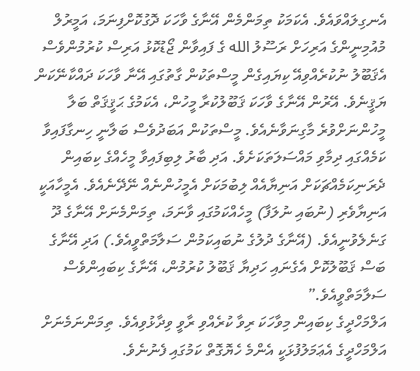އެނގިލައްވައެވެ. އެކަމަކު ތިމަންމެން އޭނާގެ ވާހަކަ ދޮގުކޮށްފިނަމަ، އަމީރުލް މުއުމިނީންގެ އަރިހަށް ރަސޫލު الله ގެ ފައިވާން ޖޯޑުކޮޅު އަރިސް ކުރުމުންވެސް އެޤަބޫލު ނުކުރެއްވިއޭ ކިޔައިގެން މީސްތަކުން ގާތުގައި އޭނާ ވާހަކަ ދައްކާނޭކަން ޔަޤީނެވެ. އޭރުން އޭނާގެ ވާހަކަ ޤަބޫލުކުރާ މީހުން، އެކަމުގެ ޙަޤީޤަތް ބަލާ މީހުންނަށްވުރެ މާގިނަވާނެއެވެ. މީސްތަކުން އަބަދުވެސް ބަލާނީ ހިނގާފައިވާ ކަމެއްގައި ދިމާވި މައްސަލަތަކަށެވެ. އަދި ބާރު ލިބިފައިވާ މީހެއްގެ ކިބައިން ދެރަނިކަމެއްޗަކަށް އަނިޔާއެއް ލިބުމަކަށް އެމީހުންނެއް ނޭދޭނެއެވެ. އެމީހާއަކީ އަނިޔާވެރި (ނުބައި ނުލަފާ) މީހެއްކަމުގައި ވާނަމަ، ތިމަންމެނަށް އޭނާގެ ދޫ ގަނެލެވުނީއެވެ. (އޭނާގެ ދުލުގެ ނުބައިކަމުން ސަލާމަތްވީއެވެ.) އަދި އޭނާގެ ބަސް ޤަބޫލުކޮށް އެގެނައި ހަދިޔާ ޤަބޫލު ކުރުމުން، އޭނާގެ ކިބައިންވެސް ސަލާމަތްވީއެވެ.”
އަލްމަހްދީގެ ކިބައިން މިވާހަކަ ރިވާ ކުރެއްވި ރާވީ ވިދާޅުވިއެވެ. ތިމަންނަމެނަށް އަލްމަހްދީގެ އެޢަމަލުފުޅަކީ އެންމެ ހެޔޮގޮތް ކަމުގައި ފެނުނެވެ.